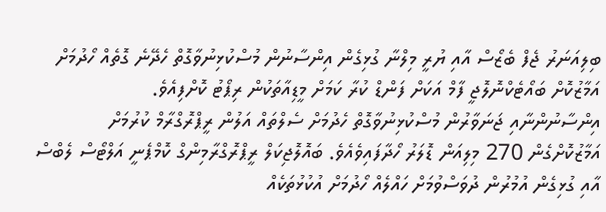ބިލިއަނަރު ޖެފް ބެޒޯސް އާއި ޔުރީ މިލްނާ ގުޅިގެން އިންސާނުން މުސްކުޅިނުވާގޮތް ހެދޭނެ ގޮތެއް ހޯދުމަށް އަމާޒުކޮށް ބައޯޓެކްނޮލޮޖީ ފާމް އަކަށް ފަންޑް ކުރާ ކަމަށް މީޑިއާތަކުން ރިޕޯޓު ކޮށްފިއެވެ.
އިންސާނުންނާއި ޖަނަވާރުން މުސްކުޅިނުވާގޮތް ހެދުމަށް ސެލްތައް އަލުން ރީޕްރޮގްރާމް ކުރުމަށް އަމާޒުކޮށްގެން 270 މިލިއަން ޑޮލަރު ހޯދާފައިވެއެވެ. ބައޮލޮޖިކަލް ރީޕްރޮގްރާމިންގް ކޮމްޕެނީ އަލްޓޯސް ލެބްސް އާއި ގުޅިގެން އުމުރުން ދުވަސްވުމަށް ހައްލެއް ހޯދުމަށް އުކުޅުތަކެއް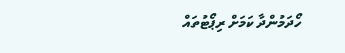ހޯދަމުންދާ ކަމަށް ރިޕޯޓުތައް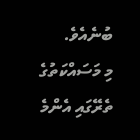ބުނެއެވެ.
މި މަސައްކަތުގެ ތެރޭގައި އެންމެ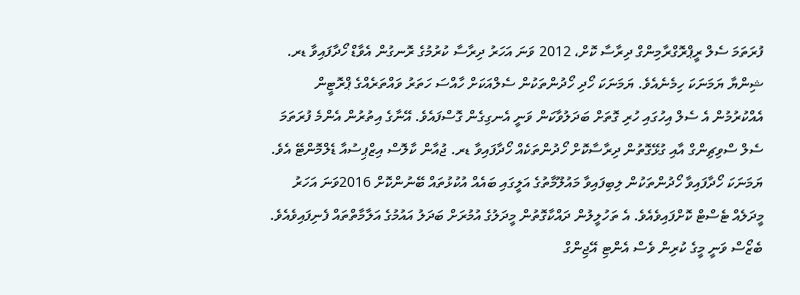ފުރަތަމަ ސެލް ރީޕްރޮގްރާމިންގް ދިރާސާ ކޮށް، 2012 ވަނަ އަހަރު ދިރާސާ ކުރުމުގެ ރޮނގުން އެވާޑް ހޯދާފައިވާ ޑރ. ޝިންޔާ ޔަމަނަކަ ހިމެނެއެވެ. ޔަމަނަކަ ހޯދި ހޯދުންތަކުން ސެލްއަކަށް ހާއްސަ ހަތަރު ވައްތަރެއްގެ ޕްރޮޓީން އެއްކުރުމުން އެ ސެލް އިހުގައި ހުރި ގޮތަށް ބަދަލުވާކަން ވަނީ އެނގިގެން ގޮސްފައެވެ. އޭނާގެ އިތުރުން އެންމެ ފުރަތަމަ ސެލް ސްވިޗިންގް އާއި ގުޅޭގޮތުން ދިރާސާކޮށް ހޯދުންތަކެއް ހޯދާފައިވާ ޑރ. ޖުއާން ކާލޮސް އިޒްޕިސުއާ ޑެލްމޮންޓޭ އެވެ.
ޔަމަނަކަ ހޯދާފައިވާ ހޯދުންތަކުން ލިބިފައިވާ މައުލޫމާތުގެ އަލީގައި ބައެއް އުކުޅުތައް ބޭނުންކޮށް 2016ވަނަ އަހަރު މީދަލެއް ޓެސްޓް ކޮށްފައިވެއެވެ. އެ ތަހުލީލުން ދައްކާގޮތުން މީދަލުގެ އުމުރަށް ބަދަލު އައުމުގެ އަލާމާތްތައް ފެނިފައިވެއެވެ.
ބެޒޯސް ވަނީ މީގެ ކުރިން ވެސް އެންޓި އޭޖިންގް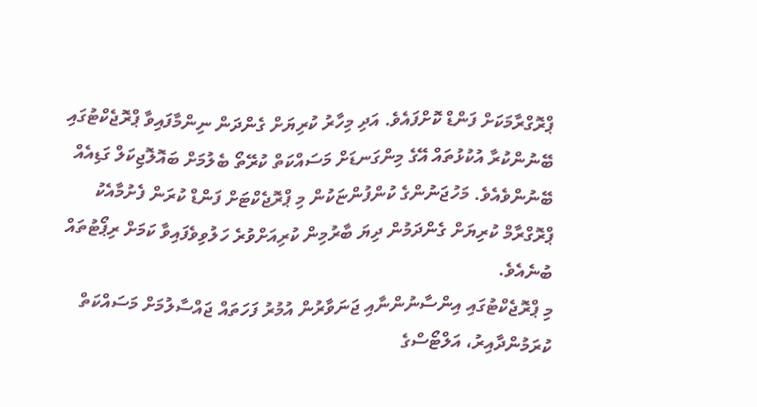ޕްރޮގްރާމަކަށް ފަންޑް ކޮށްފައެވެ. އަދި މިހާރު ކުރިޔަށް ގެންދަން ނިންމާފައިވާ ޕްރޮޖެކްޓުގައި ބޭނުންކުރާ އުކުޅުތައް އޭގެ މިންގަނޑަށް މަސައްކަތް ކުރޭތޯ ބެލުމަށް ބައޮލޮޖިކަލް ގަޑިއެއް ބޭނުންވެއެވެ. މަހުޖަނުންގެ ކުންފުންޏަކުން މި ޕްރޮޖެކްޓަށް ފަންޑް ކުރަން ފެށުމާއެކު ޕްރޮގްރާމް ކުރިޔަށް ގެންދަމުން ދިޔަ ބާރުމިން ކުރިއަށްވުރެ ހަލުވިވެފައިވާ ކަމަށް ރިޕޯޓުތައް ބުނެއެވެ.
މި ޕްރޮޖެކްޓުގައި އިންސާނުންނާއި ޖަނަވާރުން އުމުރު ފަހަތައް ޖައްސާލުމަށް މަސައްކަތް ކުރަމުންދާއިރު، އަލްޓޯސްގެ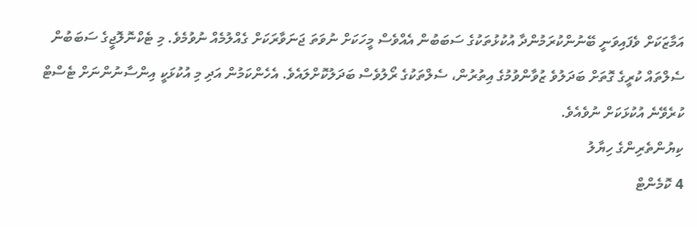އަމާޒަކަށް ވެފައިވަނީ ބޭނުންކުރަމުންދާ އުކުޅުތަކުގެ ސަބަބުން އެއްވެސް މީހަކަށް ނުވަތަ ޖަނަވާރަކަށް ގެއްލުމެއް ނުވުމެވެ. މި ޓެކްނޮލޮޖީގެ ސަބަބުން ސެލްތައް ކުރީގެ ގޮތަށް ބަދަލުވެ ޒުވާންވުމުގެ އިތުރުން، ސެލްތަކުގެ ރޯލުވެސް ބަދަލުކޮށްލައެވެ. އެހެންކަމުން އަދި މި އުކުޅަކީ އިންސާނުންނަށް ޓެސްޓް ކުރެވޭނެ އުކުޅަކަށް ނުވެއެވެ.
ކިޔުންތެރިންގެ ހިޔާލު
4 ކޮމެންޓް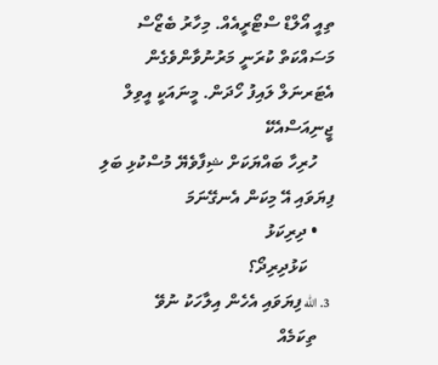ތިއީ އޯލްޑް ސްޓޯރީއެއް. މިހާރު ބެޒޯސް މަސައްކަތް ކުރަނީ މަރުނުވާންވެގެން އެޓަރނަލް ލައިފު ހޯދަން. މީނައަކީ އީވިލް ޖީނިއަސްއެކޭ
    ހުރިހާ ބައްޔަކަށް ޝިފާވެޔޭ މުސްކުޅި ބަލި ފިޔަވައި އޭ މިކަން އެނގޭނަމަ
    • ދިރިކަޅު
      ކަޅުދިރިދޯ؟
  3. الله ފިޔަވައި އެހެން އިލާހަކު ނުވޭ
    ތިކަމެއް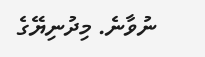ނުވާނެ. މިދުނިޔޭގެ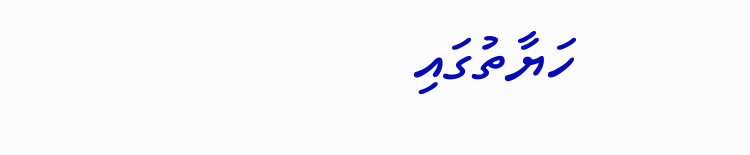ހަޔާތުގައި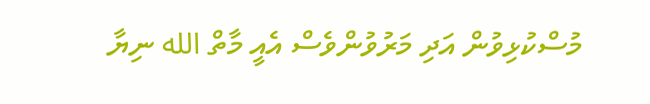މުސްކުޅިވުން އަދި މަރުވުންވެސް އެއީ މާތް الله ނިޔާ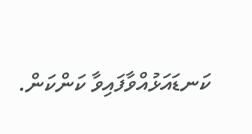ކަނޑައަޅުއްވާފައިވާ ކަންކަން.